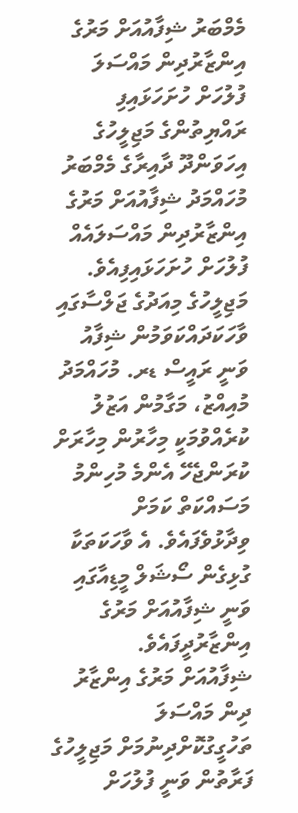މެމްބަރު ޝިފާއުއަށް މަރުގެ އިންޒާރުދިން މައްސަލަ ފުލުހަށް ހުށަހަޅައިފި
ރައްޔިތުންގެ މަޖިލީހުގެ އިހަވަންދޫ ދާއިރާގެ މެމްބަރު މުހައްމަދު ޝިފާއުއަށް މަރުގެ އިންޒާރުދިން މައްސަލައެއް ފުލުހަށް ހުށަހަޅައިފިއެވެ.
މަޖިލީހުގެ މިއަދުގެ ޖަލްސާގައި ވާހަކަދައްކަވަމުން ޝިފާއު ވަނީ ރައީސް ޑރ. މުހައްމަދު މުއިއްޒު، މަގާމުން އަޒުލު ކުރެއްވުމަކީ މިހާރުން މިހާރަށް ކުރަންޖެހޭ އެންމެ މުހިންމު މަސައްކަތް ކަމަށް ވިދާޅުވެފައެވެ. އެ ވާހަކަތަކާ ގުޅިގެން ސޯޝަލް މީޑިއާގައި ވަނީ ޝިފާއުއަށް މަރުގެ އިންޒާރުދީފައެވެ.
ޝިފާއުއަށް މަރުގެ އިންޒާރު ދިން މައްސަލަ ތަހުގީގުކޮށްދިނުމަށް މަޖިލީހުގެ ފަރާތުން ވަނީ ފުލުހަށް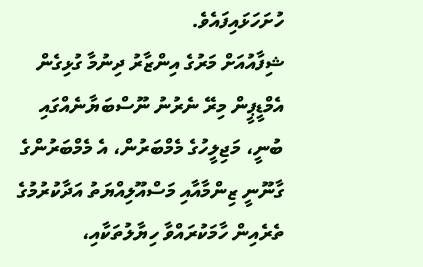ހުށަހަޅައިފައެވެ.
ޝިފާއުއަށް މަރުގެ އިންޒާރު ދިނުމާ ގުޅިގެން އެމްޑީޕީން މިރޭ ނެރުނު ނޫސްބަޔާނެއްގައި ބުނީ، މަޖިލީހުގެ މެމްބަރުން، އެ މެމްބަރުންގެ ގާނޫނީ ޒިންމާއާއި މަސްއޫލިއްޔަތު އަދާކުރުމުގެ ތެރެއިން ހާމަކުރައްވާ ހިޔާލުތަކާއި،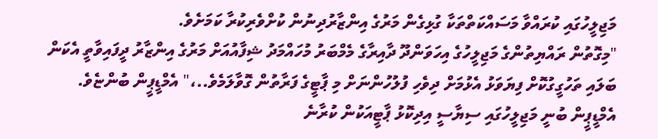މަޖިލީހުގައި ކުރައްވާ މަސައްކަތްތަކާ ގުޅިގެން މަރުގެ އިންޒާރުދިނުން ކުށްވެރިކުރާ ކަމަށެވެ.
"މިގޮތުން ރައްޔިތުންގެ މަޖިލީހުގެ އިހަވަންދޫ ދާއިރާގެ މެމްބަރު މުހައްމަދު ޝިފާއުއަށް މަރުގެ އިންޒާރު ދީފައިވާތީ އެކަން ބަލައި ތަހުގީގުކޮށް ފިޔަވަޅު އެޅުމަށް ދިވެހި ފުލުހުންނަށް މި ޕާޓީގެ ފަރާތުން ގޮވާލަމެވެ..،" އެމްޑީޕީން ބުންޏެވެ.
އެމްޑީޕީން ބުނީ މަޖިލީހުގައި ސިޔާސީ އިދިކޮޅު ޕާޓީއަކުން ކުރާނެ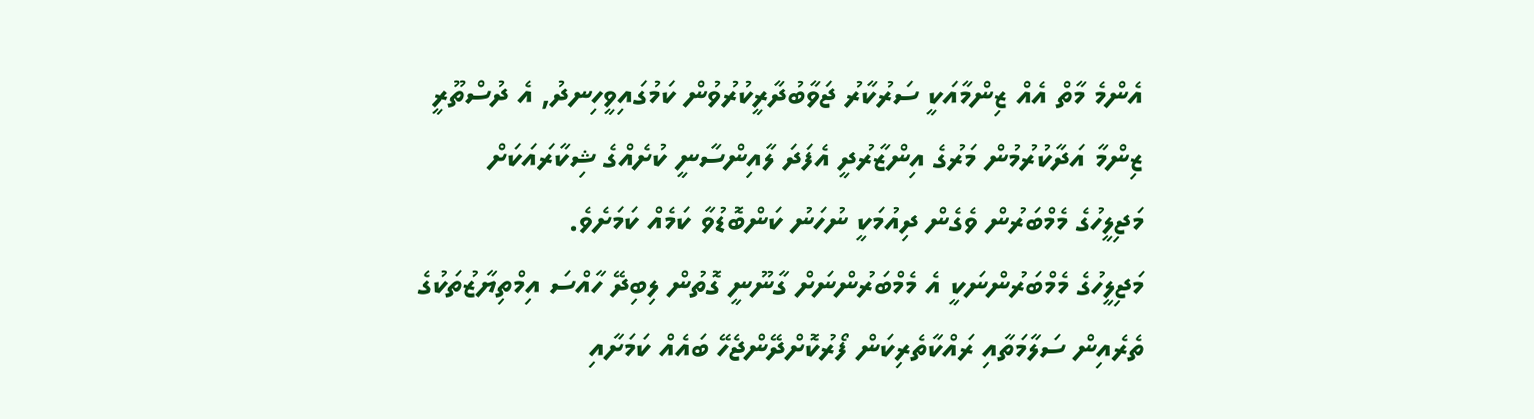އެންމެ މާތް އެއް ޒިންމާއަކީ ސަރުކާރު ޖަވާބުދާރީކުރުވުން ކަމުގައިވީހިނދު, އެ ދުސްތޫރީ ޒިންމާ އަދާކުރުމުން މަރުގެ އިންޒާރުދީ އެފަދަ ލާއިންސާނީ ކުށެއްގެ ޝިކާރައަކަށް މަޖިލީހުގެ މެމްބަރުން ވެގެން ދިއުމަކީ ނުހަނު ކަންބޮޑުވާ ކަމެއް ކަމަށެވެ.
މަޖިލީހުގެ މެމްބަރުންނަކީ އެ މެމްބަރުންނަށް ގާނޫނީ ގޮތުން ލިބިދޭ ހާއްސަ އިމްތިޔާޒުތަކުގެ ތެރެއިން ސަލާމަތާއި ރައްކާތެރިކަން ފޯރުކޮށްދޭންޖެހޭ ބައެއް ކަމަށާއި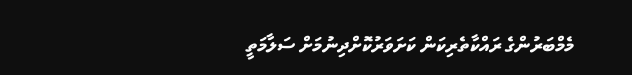މެމްބަރުންގެ ރައްކާތެރިކަން ކަށަވަރުކޮށްދިނުމަށް ސަލާމަތީ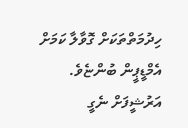ހިދުމަތްތަކަށް ގޮވާލާ ކަމަށް އެމްޑީޕީން ބުންޏެވެ.
އަރުޝީފަށް ނެގީ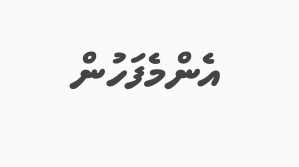އެންމެފަހުން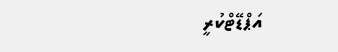އަޕްޑޭޓްކުރީ